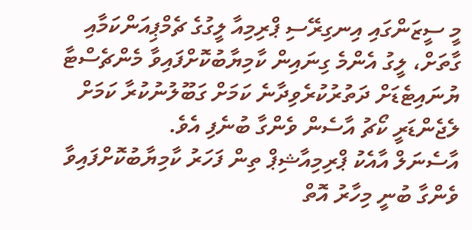މީ ސީޒަންގައި އިނގިރޭސި ޕްރިމިއާ ލީގުގެ ޗެމްޕިއަންކަމާއި ގާތަށް، ލީގު އެންމެ ގިނައިން ކާމިޔާބުކޮށްފައިވާ މެންޗެސްޓާ ޔުނައިޓެޑަށް ދަތުރުކުރެވިދާނެ ކަމަށް ގަބޫލުނުކުރާ ކަމަށް ލެޖެންޑަރީ ކޯޗު އާސެން ވެންގާ ބުނެފި އެވެ.
އާސެނަލް އާއެކު ޕްރިމިއާޝިޕް ތިން ފަހަރު ކާމިޔާބުކޮށްފައިވާ ވެންގާ ބުނީ މިހާރު އޮތް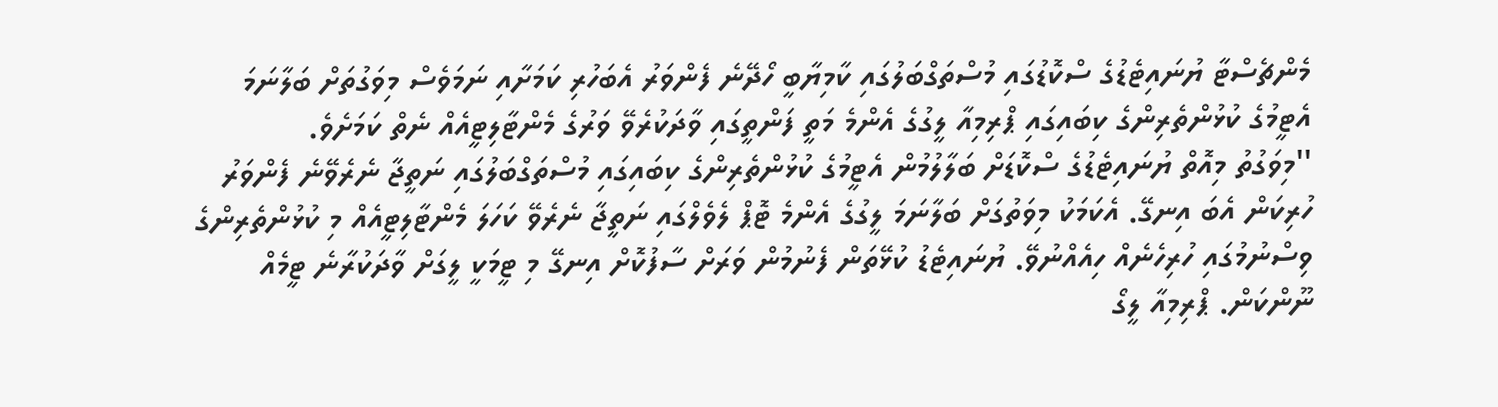މެންޗެސްޓާ ޔުނައިޓެޑުގެ ސްކޮޑުގައި މުސްތަގްބަލުގައި ކާމިޔާބީ ހޯދޭނެ ފެންވަރު އެބަހުރި ކަމަށާއި ނަމަވެސް މިވަގުތަށް ބަލާނަމަ އެޓީމުގެ ކުޅުންތެރިންގެ ކިބައިގައި ޕްރިމިއާ ލީގުގެ އެންމެ މަތީ ފަންތީގައި ވާދަކުރެވޭ ވަރުގެ މެންޓާލިޓީއެއް ނެތް ކަމަށެވެ.
''މިވަގުތު މިއޮތް ޔުނައިޓެޑުގެ ސްކޮޑަށް ބަލާލުމުން އެޓީމުގެ ކުޅުންތެރިންގެ ކިބައިގައި މުސްތަގްބަލުގައި ނަތީޖާ ނެރެވޭނެ ފެންވަރު ހުރިކަން އެބަ އިނގޭ. އެކަމަކު މިވަތުގަށް ބަލާނަމަ ލީގުގެ އެންމެ ޓޮޕް ލެވެލްގައި ނަތީޖާ ނެރެވޭ ކަހަލަ މެންޓާލިޓީއެއް މި ކުޅުންތެރިންގެ ވިސްނުމުގައި ހުރިހެނެއް ހިއެއްނުވޭ. ޔުނައިޓެޑު ކުޅޭތަން ފެނުމުން ވަރަށް ސާފުކޮށް އިނގޭ މި ޓީމަކީ ލީގަށް ވާދަކުރާނެ ޓީމެއް ނޫންކަން. ޕްރިމިއާ ލީގޯ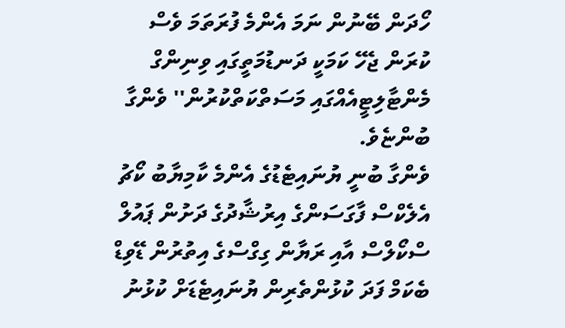ހޯދަން ބޭނުން ނަމަ އެންމެ ފުރަތަމަ ވެސް ކުރަން ޖެހޭ ކަމަކީ ދަނޑުމަތީގައި ވިނިންގް މެންޓާލިޓީއެއްގައި މަސަތްކަތްކުރުން'' ވެންގާ ބުންޏެވެ.
ވެންގާ ބުނީ ޔުނައިޓެޑުގެ އެންމެ ކާމިޔާބު ކޯޗު އެލެކްސް ފާގަސަންގެ އިރުޝާދުގެ ދަށުން ޕައުލް ސްކޯލްސް އާއި ރަޔާން ގިގްސްގެ އިތުރުން ޑޭވިޑް ބެކަމް ފަދަ ކުޅުންތެރިން ޔުނައިޓެޑަށް ކުޅުނު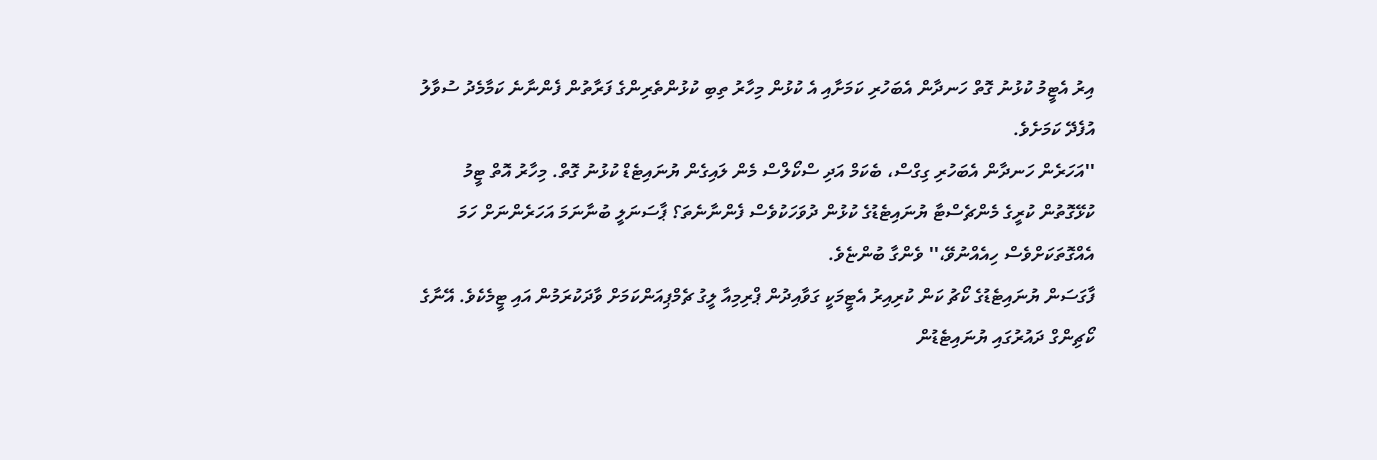އިރު އެޓީމު ކުޅުނު ގޮތް ހަނދާން އެބަހުރި ކަމަށާއި އެ ކުޅުން މިހާރު ތިބި ކުޅުންތެރިންގެ ފަރާތުން ފެންނާނެ ކަމާމެދު ސުވާލު އުފެދޭ ކަމަށެވެ.
''އަހަރެން ހަނދާން އެބަހުރި ގިގްސް، ބެކަމް އަދި ސްކޯލްސް މެން ލައިގެން ޔުނައިޓެޑް ކުޅުނު ގޮތް. މިހާރު އޮތް ޓީމު ކުޅޭގޮތުން ކުރީގެ މެންޗެސްޓާ ޔުނައިޓެޑުގެ ކުޅުން ދުވަހަކުވެސް ފެންނާނެތަ؟ ޕާސަނަލީ ބުނާނަމަ އަހަރެންނަށް ހަމަ އެއްގޮތަކަށްވެސް ހިއެއްނުވޭ،'' ވެންގާ ބުންޏެވެ.
ފާގަސަން ޔުނައިޓެޑުގެ ކޯޗު ކަން ކުރިއިރު އެޓީމަކީ ގަވާއިދުން ޕްރިމިއާ ލީގު ޗެމްޕިއަންކަމަށް ވާދަކުރަމުން އައި ޓީމެކެވެ. އޭނާގެ ކޯޗިންގް ދައުރުގައި ޔުނައިޓެޑުން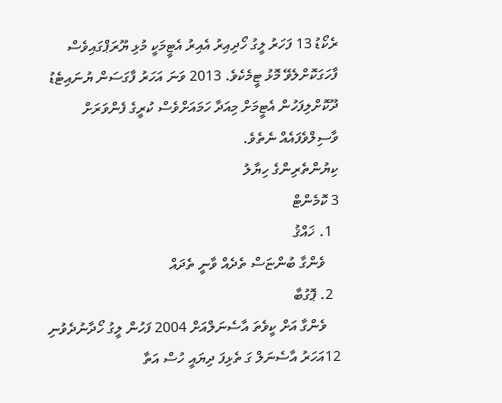ރެކޯޑު 13 ފަހަރު ލީގު ހޯދިއިރު އެއިރު އެޓީމަކީ މުޅި ޔޫރަޕްގައިވެސް ފާހަގަކޮށްލެވޭ މޮޅު ޓީމެކެވެ. 2013 ވަނަ އަހަރު ފާގަސަން ޔުނައިޓެޑު ދޫކޮށްލިފަހުން އެޓީމަށް މިއަދާ ހަމައަށްވެސް ކުރީގެ ފެންވަރަށް ވާސިލްވެފައެއް ނެތެވެ.
ކިޔުންތެރިންގެ ހިޔާލު
3 ކޮމެންޓް
  1. ޚައްޤު
    ވެންގާ ބުންޏަސް ތެދެއް ވާނީ ތެދައް
  2. ޕޮގުބާ
    ވެންގާ އަށް ކީވެތަ އާސެނަލްއަށް 2004 ފަހުން ލީގު ހޯދާނުދެވުނި 12އަހަރު އާސެނަލް ގަ ތެޅިފަ ދިޔައީ ހުސް އަތާ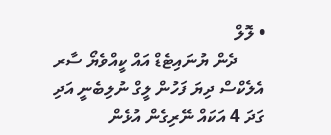• ލޮލް
      ދެން ޔުނައިޓެޑް އައް ކީއްވެޔޯ ސާރ އެލެކްސް ދިޔަ ފަހުން ލީގް ނުލިބެނީ އަދި ގަދަ 4 އަކައް ނޭރިގެން އުޅެން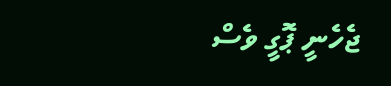ޖެހެނީ ޕޮގީ ވެސް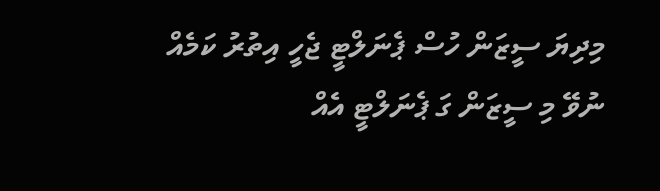މިދިޔަ ސީޒަން ހުސް ޕެނަލްޓީ ޖެހީ އިތުރު ކަމެއް ނުވޭ މި ސީޒަން ގަ ޕެނަލްޓީ އެއް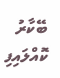ބޭކާރު ކޮއްލައިފި